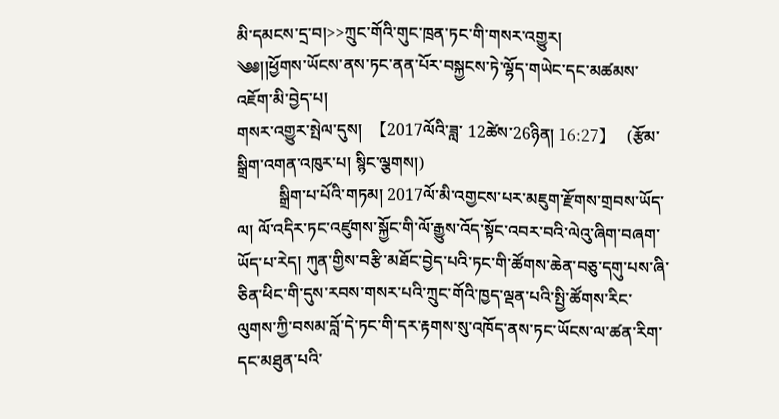མི་དམངས་དྲ་བ།>>ཀྲུང་གོའི་གུང་ཁྲན་ཏང་གི་གསར་འགྱུར།
༄༅།།ཕྱོགས་ཡོངས་ནས་ཏང་ནན་པོར་བསྐྱངས་ཏེ་ལྷོད་གཡེང་དང་མཚམས་འཇོག་མི་བྱེད་པ།
གསར་འགྱུར་སྤེལ་དུས།  【2017ལོའི་ཟླ་ 12ཚེས་26ཉིན། 16:27】   (རྩོམ་སྒྲིག་འགན་འཁུར་པ། སྙིང་ལྕགས།)
          སྒྲིག་པ་པོའི་གཏམ། 2017ལོ་མི་འགྱངས་པར་མཇུག་རྫོགས་གྲབས་ཡོད་ལ། ལོ་འདིར་ཏང་འཛུགས་སྐྱོང་གི་ལོ་རྒྱུས་འོད་སྟོང་འབར་བའི་ལེའུ་ཞིག་བཞག་ཡོད་པ་རེད། ཀུན་གྱིས་བརྩི་མཐོང་བྱེད་པའི་ཏང་གི་ཚོགས་ཆེན་བཅུ་དགུ་པས་ཞི་ཅིན་ཕིང་གི་དུས་རབས་གསར་པའི་ཀྲུང་གོའི་ཁྱད་ལྡན་པའི་སྤྱི་ཚོགས་རིང་ལུགས་ཀྱི་བསམ་བློ་དེ་ཏང་གི་དར་རྟགས་སུ་འཁོད་ནས་ཏང་ཡོངས་ལ་ཚན་རིག་དང་མཐུན་པའི་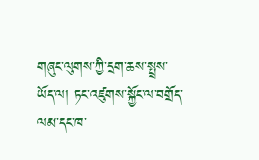གཞུང་ལུགས་ཀྱི་དྲག་ཆས་སྤྲས་ཡོད་ལ། ཏང་འཛུགས་སྐྱོང་ལ་བགྲོད་ལམ་དང་ཁ་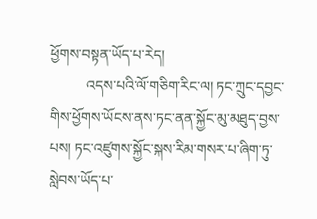ཕྱོགས་བསྟན་ཡོད་པ་རེད།
          འདས་པའི་ལོ་གཅིག་རིང་ལ། ཏང་ཀྲུང་དབྱང་གིས་ཕྱོགས་ཡོངས་ནས་ཏང་ནན་སྐྱོང་མུ་མཐུད་བྱས་པས། ཏང་འཛུགས་སྐྱོང་སྐས་རིམ་གསར་པ་ཞིག་ཏུ་སླེབས་ཡོད་པ་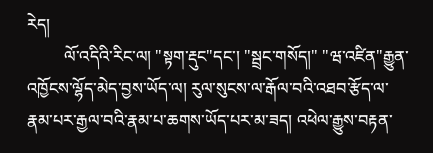རེད།
         ལོ་འདིའི་རིང་ལ། "སྟག་རྡུང"དང་། "སྦྲང་གསོད།" "ཝ་འཛིན"རྒྱུན་འཁྱོངས་ལྷོད་མེད་བྱས་ཡོད་ལ། རུལ་སུངས་ལ་རྒོལ་བའི་འཐབ་རྩོད་ལ་རྣམ་པར་རྒྱལ་བའི་རྣམ་པ་ཆགས་ཡོད་པར་མ་ཟད། འཕེལ་རྒྱུས་བརྟན་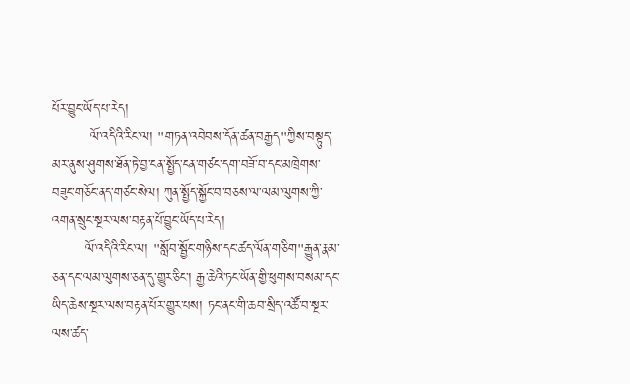པོར་བྱུང་ཡོད་པ་རེད།
        ལོ་འདིའི་རིང་ལ། "གཏན་འབེབས་དོན་ཚན་བརྒྱད"ཀྱིས་བསྟུད་མར་ནུས་ཤུགས་ཐོན་ཏེ་བྱ་ངན་སྤྱོད་ངན་གཙང་དག་བཟོ་བ་དང་མཁྲེགས་བཟུང་གཅོང་ནད་གཙང་སེལ། ཀུན་སྤྱོད་སྐྱོང་བ་བཅས་ལ་ལམ་ལུགས་ཀྱི་འགན་སྲུང་སྔར་ལས་བརྟན་པོ་བྱུང་ཡོད་པ་རེད།
       ལོ་འདིའི་རིང་ལ། "སློབ་སྦྱོང་གཉིས་དང་ཚད་ལོན་གཅིག"རྒྱུན་རྣམ་ཅན་དང་ལམ་ལུགས་ཅན་དུ་གྱུར་ཅིང་། རྒྱ་ཆེའི་ཏང་ཡོན་གྱི་ཕུགས་བསམ་དང་ཡིད་ཆེས་སྔར་ལས་བརྟན་པོར་གྱུར་པས། ཏང་ནང་གི་ཆབ་སྲིད་འཚོ་བ་སྔར་ལས་ཚད་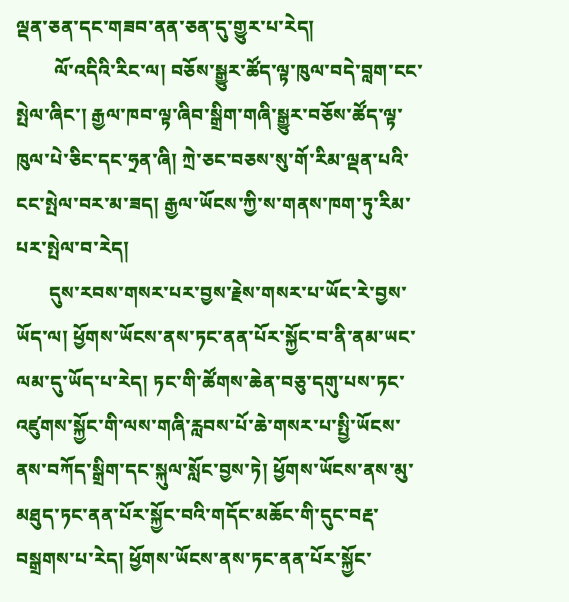ལྡན་ཅན་དང་གཟབ་ནན་ཅན་དུ་གྱུར་པ་རེད།
        ལོ་འདིའི་རིང་ལ། བཅོས་སྒྱུར་ཚོད་ལྟ་ཁུལ་བདེ་བླག་ངང་སྤེལ་ཞིང་། རྒྱལ་ཁབ་ལྟ་ཞིབ་སྒྲིག་གཞི་སྒྱུར་བཅོས་ཚོད་ལྟ་ཁུལ་པེ་ཅིང་དང་ཧྲན་ཞི། ཀྲེ་ཅང་བཅས་སུ་གོ་རིམ་ལྡན་པའི་ངང་སྤེལ་བར་མ་ཟད། རྒྱལ་ཡོངས་ཀྱི་ས་གནས་ཁག་ཏུ་རིམ་པར་སྤེལ་བ་རེད།
       དུས་རབས་གསར་པར་བྱས་རྗེས་གསར་པ་ཡོང་རེ་བྱས་ཡོད་ལ། ཕྱོགས་ཡོངས་ནས་ཏང་ནན་པོར་སྐྱོང་བ་ནི་ནམ་ཡང་ལམ་དུ་ཡོད་པ་རེད། ཏང་གི་ཚོགས་ཆེན་བཅུ་དགུ་པས་ཏང་འཛུགས་སྐྱོང་གི་ལས་གཞི་རླབས་པོ་ཆེ་གསར་པ་སྤྱི་ཡོངས་ནས་བཀོད་སྒྲིག་དང་སྐུལ་སློང་བྱས་ཏེ། ཕྱོགས་ཡོངས་ནས་མུ་མཐུད་ཏང་ནན་པོར་སྐྱོང་བའི་གདོང་མཆོང་གི་དུང་བརྡ་བསྒྲགས་པ་རེད། ཕྱོགས་ཡོངས་ནས་ཏང་ནན་པོར་སྐྱོང་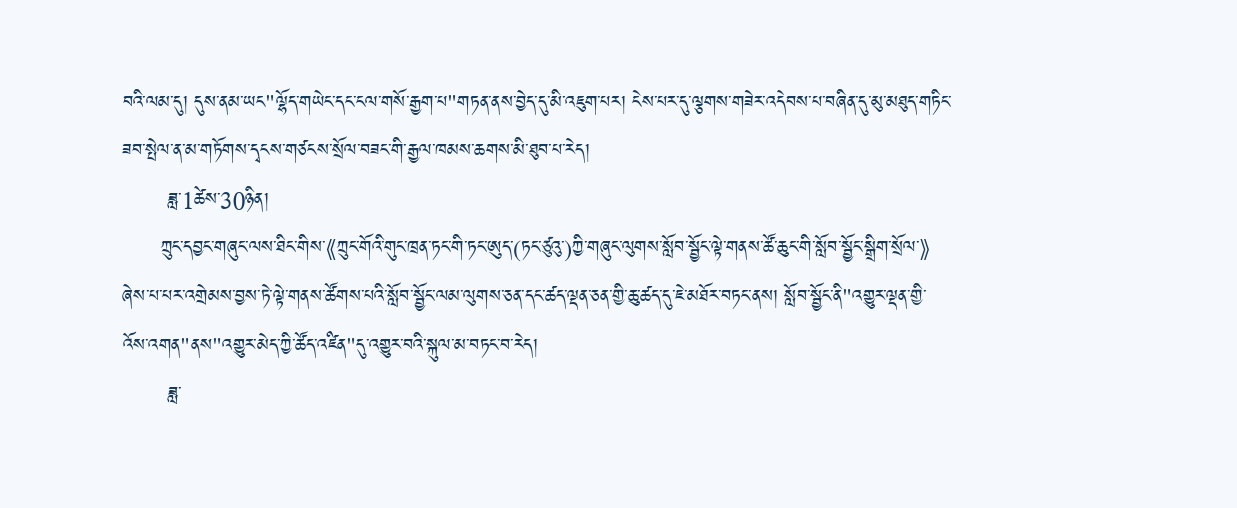བའི་ལམ་དུ། དུས་ནམ་ཡང"ལྷོད་གཡེང་དང་ངལ་གསོ་རྒྱག་པ"གཏན་ནས་བྱེད་དུ་མི་འཇུག་པར། ངེས་པར་དུ་ལྕགས་གཟེར་འདེབས་པ་བཞིན་དུ་མུ་མཐུད་གཏིང་ཟབ་སྤེལ་ན་མ་གཏོགས་དྭངས་གཙངས་སྲོལ་བཟང་གི་རྒྱལ་ཁམས་ཆགས་མི་ཐུབ་པ་རེད།
       ཟླ་1ཚེས་30ཉིན།
      ཀྲུང་དབྱང་གཞུང་ལས་ཐིང་གིས་《ཀྲུང་གོའི་གུང་ཁྲན་ཏང་གི་ཏང་ཨུད་(ཏང་ཙུའུ་)ཀྱི་གཞུང་ལུགས་སློབ་སྦྱོང་ལྟེ་གནས་ཚོ་ཆུང་གི་སློབ་སྦྱོང་སྒྲིག་སྲོལ་》ཞེས་པ་པར་འགྲེམས་བྱས་ཏེ་ལྟེ་གནས་ཚོགས་པའི་སློབ་སྦྱོང་ལམ་ལུགས་ཅན་དང་ཚད་ལྡན་ཅན་གྱི་ཆུ་ཚད་དུ་ཇེ་མཐོར་བཏང་ནས། སློབ་སྦྱོང་ནི"འགྱུར་ལྡན་གྱི་འོས་འགན"ནས"འགྱུར་མེད་ཀྱི་ཚོད་འཛིན"དུ་འགྱུར་བའི་སྐུལ་མ་བཏང་བ་རེད།
       ཟླ་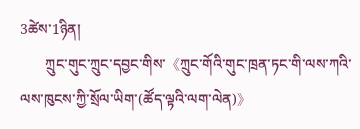3ཚེས་1ཉིན།
       ཀྲུང་གུང་ཀྲུང་དབྱང་གིས་《ཀྲུང་གོའི་གུང་ཁྲན་ཏང་གི་ལས་ཀའི་ལས་ཁུངས་ཀྱི་སྲོལ་ཡིག་(ཚོད་ལྟའི་ལག་ལེན)》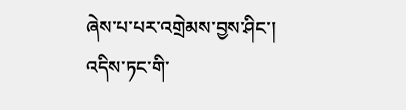ཞེས་པ་པར་འགྲེམས་བྱས་ཤིང་། འདིས་ཏང་གི་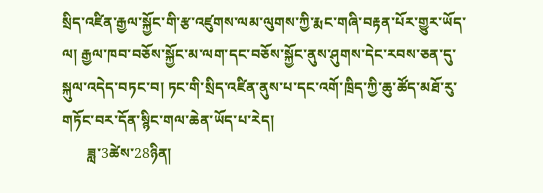སྲིད་འཛིན་རྒྱལ་སྐྱོང་གི་རྩ་འཛུགས་ལམ་ལུགས་ཀྱི་རྨང་གཞི་བརྟན་པོར་གྱུར་ཡོད་ལ། རྒྱལ་ཁབ་བཅོས་སྐྱོང་མ་ལག་དང་བཅོས་སྐྱོང་ནུས་ཤུགས་དེང་རབས་ཅན་དུ་སྐུལ་འདེད་བཏང་བ། ཏང་གི་སྲིད་འཛིན་ནུས་པ་དང་འགོ་ཁྲིད་ཀྱི་ཆུ་ཚོད་མཐོ་རུ་གཏོང་བར་དོན་སྙིང་གལ་ཆེན་ཡོད་པ་རེད།
       ཟླ་3ཚེས་28ཉིན།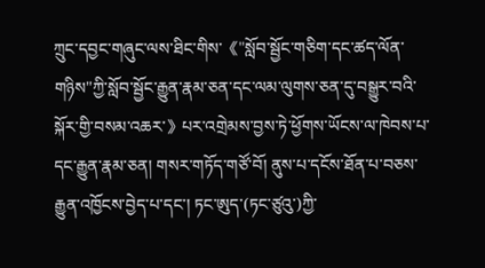ཀྲུང་དབྱང་གཞུང་ལས་ཐིང་གིས་《"སློབ་སྦྱོང་གཅིག་དང་ཚད་ལོན་གཉིས"ཀྱི་སློབ་སྦྱོང་རྒྱུན་རྣམ་ཅན་དང་ལམ་ལུགས་ཅན་དུ་བསྒྱུར་བའི་སྐོར་གྱི་བསམ་འཆར་》པར་འགྲེམས་བྱས་ཏེ་ཕྱོགས་ཡོངས་ལ་ཁེབས་པ་དང་རྒྱུན་རྣམ་ཅན། གསར་གཏོད་གཙོ་བོ། ནུས་པ་དངོས་ཐོན་པ་བཅས་རྒྱུན་འཁྱོངས་བྱེད་པ་དང་། ཏང་ཨུད་(ཏང་ཙུའུ་)ཀྱི་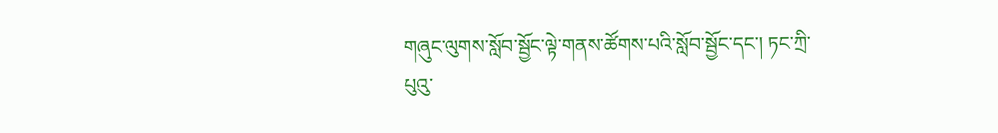གཞུང་ལུགས་སློབ་སྦྱོང་ལྟེ་གནས་ཚོགས་པའི་སློབ་སྦྱོང་དང་། ཏང་ཀྲི་པུའུ་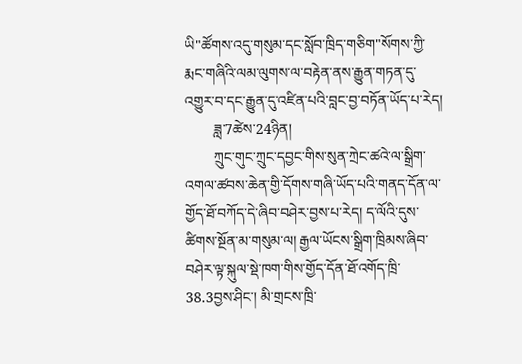ཡི"ཚོགས་འདུ་གསུམ་དང་སློབ་ཁྲིད་གཅིག"སོགས་ཀྱི་རྨང་གཞིའི་ལམ་ལུགས་ལ་བརྟེན་ནས་རྒྱུན་གཏན་དུ་འགྱུར་བ་དང་རྒྱུན་དུ་འཛིན་པའི་བླང་བྱ་བཏོན་ཡོད་པ་རེད།
        ཟླ་7ཚེས་24ཉིན།
        ཀྲུང་གུང་ཀྲུང་དབྱང་གིས་སུན་ཀྲེང་ཚའེ་ལ་སྒྲིག་འགལ་ཚབས་ཆེན་གྱི་དོགས་གཞི་ཡོད་པའི་གནད་དོན་ལ་གྱོད་ཐོ་བཀོད་དེ་ཞིབ་བཤེར་བྱས་པ་རེད། ད་ལོའི་དུས་ཚིགས་སྔོན་མ་གསུམ་ལ། རྒྱལ་ཡོངས་སྒྲིག་ཁྲིམས་ཞིབ་བཤེར་ལྟ་སྐུལ་སྡེ་ཁག་གིས་གྱོད་དོན་ཐོ་འགོད་ཁྲི་38.3བྱས་ཤིང་། མི་གྲངས་ཁྲི་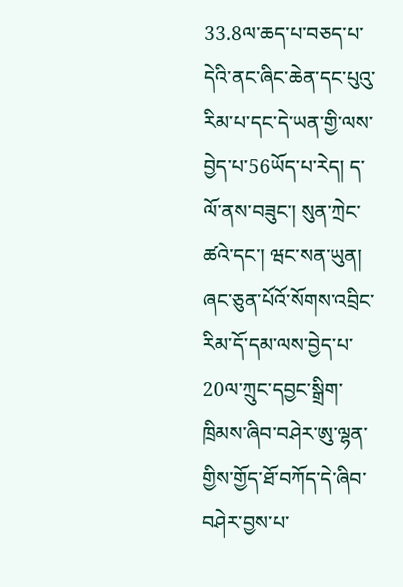33.8ལ་ཆད་པ་བཅད་པ་དེའི་ནང་ཞིང་ཆེན་དང་པུའུ་རིམ་པ་དང་དེ་ཡན་གྱི་ལས་བྱེད་པ་56ཡོད་པ་རེད། ད་ལོ་ནས་བཟུང་། སུན་ཀྲེང་ཚའེ་དང་། ཝང་སན་ཡུན། ཞང་ཅུན་པོའོ་སོགས་འབྲིང་རིམ་དོ་དམ་ལས་བྱེད་པ་20ལ་ཀྲུང་དབྱང་སྒྲིག་ཁྲིམས་ཞིབ་བཤེར་ཨུ་ལྷན་གྱིས་གྱོད་ཐོ་བཀོད་དེ་ཞིབ་བཤེར་བྱས་པ་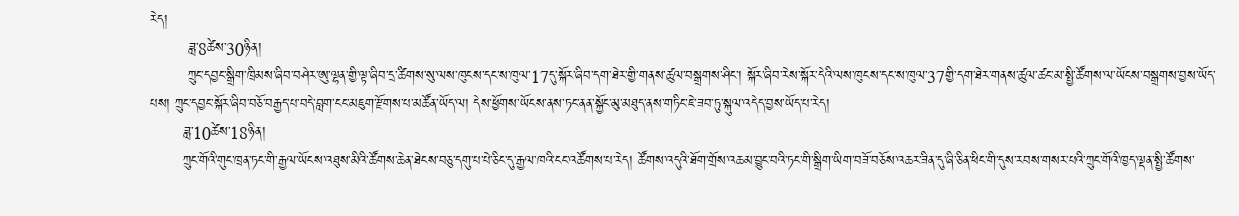རེད།
        ཟླ་8ཚེས་30ཉིན།
        ཀྲུང་དབྱང་སྒྲིག་ཁྲིམས་ཞིབ་བཤེར་ཨུ་ལྷན་གྱི་ལྟ་ཞིབ་དྲ་ཚིགས་སུ་ལས་ཁུངས་དང་ས་ཁུལ་17དུ་སྐོར་ཞིབ་དག་ཐེར་གྱི་གནས་ཚུལ་བསྒྲགས་ཤིང་། སྐོར་ཞིབ་རེས་སྐོར་དེའི་ལས་ཁུངས་དང་ས་ཁུལ་37གྱི་དག་ཐེར་གནས་ཚུལ་ཚང་མ་སྤྱི་ཚོགས་ལ་ཡོངས་བསྒྲགས་བྱས་ཡོད་པས། ཀྲུང་དབྱང་སྐོར་ཞིབ་བཅོ་བརྒྱད་པ་བདེ་བླག་ངང་མཇུག་རྫོགས་པ་མཚོན་ཡོད་ལ། དེས་ཕྱོགས་ཡོངས་ནས་ཏང་ནན་སྐྱོང་མུ་མཐུད་ནས་གཏིང་ཇེ་ཟབ་ཏུ་སྐུལ་འདེད་བྱས་ཡོད་པ་རེད།
       ཟླ་10ཚེས་18ཉིན།
       ཀྲུང་གོའི་གུང་ཁྲན་ཏང་གི་རྒྱལ་ཡོངས་འཐུས་མིའི་ཚོགས་ཆེན་ཐེངས་བཅུ་དགུ་པ་པེ་ཅིང་དུ་རྒྱལ་ཁའི་ངང་འཚོགས་པ་རེད། ཚོགས་འདུའི་ཐོག་གྲོས་འཆམ་བྱུང་བའི་ཏང་གི་སྒྲིག་ཡིག་བཟོ་བཅོས་འཆར་ཟིན་དུ་ཞི་ཅིན་ཕིང་གི་དུས་རབས་གསར་པའི་ཀྲུང་གོའི་ཁྱད་ལྡན་སྤྱི་ཚོགས་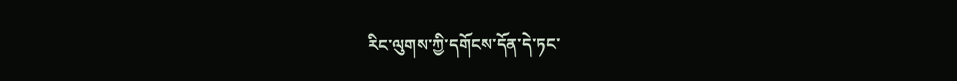རིང་ལུགས་ཀྱི་དགོངས་དོན་དེ་ཏང་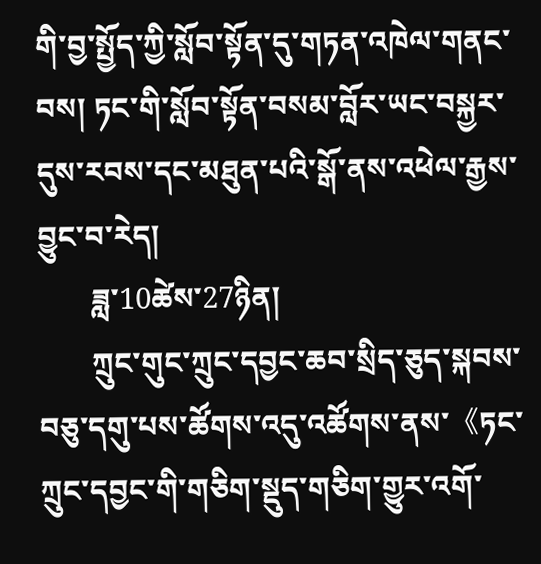གི་བྱ་སྤྱོད་ཀྱི་སློབ་སྟོན་དུ་གཏན་འཁེལ་གནང་བས། ཏང་གི་སློབ་སྟོན་བསམ་བློར་ཡང་བསྐྱར་དུས་རབས་དང་མཐུན་པའི་སྒོ་ནས་འཕེལ་རྒྱས་བྱུང་བ་རེད།
       ཟླ་10ཚེས་27ཉིན།
       ཀྲུང་གུང་ཀྲུང་དབྱང་ཆབ་སྲིད་ཅུད་སྐབས་བཅུ་དགུ་པས་ཚོགས་འདུ་འཚོགས་ནས་《ཏང་ཀྲུང་དབྱང་གི་གཅིག་སྡུད་གཅིག་གྱུར་འགོ་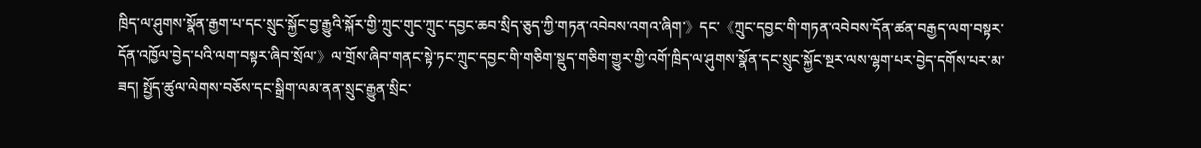ཁྲིད་ལ་ཤུགས་སྣོན་རྒྱག་པ་དང་སྲུང་སྐྱོང་བྱ་རྒྱུའི་སྐོར་གྱི་ཀྲུང་གུང་ཀྲུང་དབྱང་ཆབ་སྲིད་ཅུད་ཀྱི་གཏན་འབེབས་འགའ་ཞིག་》དང་《ཀྲུང་དབྱང་གི་གཏན་འབེབས་དོན་ཚན་བརྒྱད་ལག་བསྟར་དོན་འཁྱོལ་བྱེད་པའི་ལག་བསྟར་ཞིབ་སྲོལ་》ལ་གྲོས་ཞིབ་གནང་སྟེ་ཏང་ཀྲུང་དབྱང་གི་གཅིག་སྡུད་གཅིག་གྱུར་གྱི་འགོ་ཁྲིད་ལ་ཤུགས་སྣོན་དང་སྲུང་སྐྱོང་སྔར་ལས་ལྷག་པར་བྱེད་དགོས་པར་མ་ཟད། སྤྱོད་ཚུལ་ལེགས་བཅོས་དང་སྒྲིག་ལམ་ནན་སྲུང་རྒྱུན་སྲིང་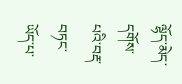ལྷོད་མེད་དགོས་པའི་བརྡ་བཏང་ཡོད་པ་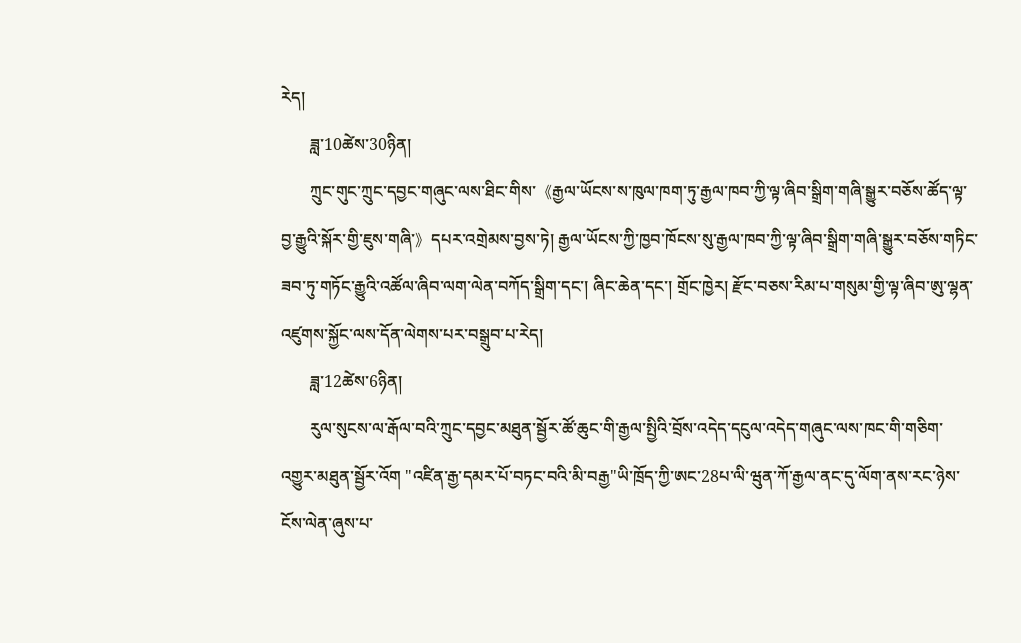རེད།
       ཟླ་10ཚེས་30ཉིན།
       ཀྲུང་གུང་ཀྲུང་དབྱང་གཞུང་ལས་ཐིང་གིས་《རྒྱལ་ཡོངས་ས་ཁུལ་ཁག་ཏུ་རྒྱལ་ཁབ་ཀྱི་ལྟ་ཞིབ་སྒྲིག་གཞི་སྒྱུར་བཅོས་ཚོད་ལྟ་བྱ་རྒྱུའི་སྐོར་གྱི་ཇུས་གཞི་》དཔར་འགྲེམས་བྱས་ཏེ། རྒྱལ་ཡོངས་ཀྱི་ཁྱབ་ཁོངས་སུ་རྒྱལ་ཁབ་ཀྱི་ལྟ་ཞིབ་སྒྲིག་གཞི་སྒྱུར་བཅོས་གཏིང་ཟབ་ཏུ་གཏོང་རྒྱུའི་འཚོལ་ཞིབ་ལག་ལེན་བཀོད་སྒྲིག་དང་། ཞིང་ཆེན་དང་། གྲོང་ཁྱེར། རྫོང་བཅས་རིམ་པ་གསུམ་གྱི་ལྟ་ཞིབ་ཨུ་ལྷན་འཛུགས་སྐྱོང་ལས་དོན་ལེགས་པར་བསྒྲུབ་པ་རེད།
       ཟླ་12ཚེས་6ཉིན།
       རུལ་སུངས་ལ་རྒོལ་བའི་ཀྲུང་དབྱང་མཐུན་སྦྱོར་ཚོ་ཆུང་གི་རྒྱལ་སྤྱིའི་བྲོས་འདེད་དངུལ་འདེད་གཞུང་ལས་ཁང་གི་གཅིག་འགྱུར་མཐུན་སྦྱོར་འོག "འཛིན་རྒྱ་དམར་པོ་བཏང་བའི་མི་བརྒྱ"ཡི་ཁྲོད་ཀྱི་ཨང་28པ་ལི་ཝུན་ཀོ་རྒྱལ་ནང་དུ་ལོག་ནས་རང་ཉེས་ངོས་ལེན་ཞུས་པ་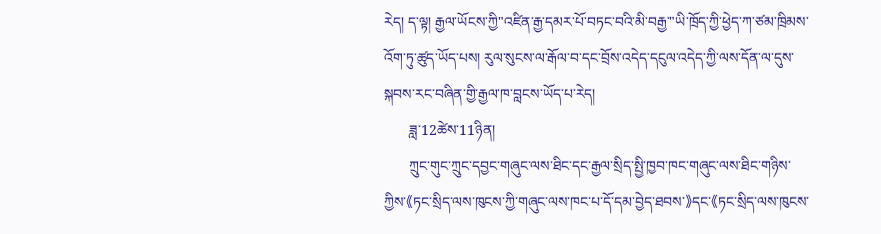རེད། ད་ལྟ། རྒྱལ་ཡོངས་ཀྱི"འཛིན་རྒྱ་དམར་པོ་བཏང་བའི་མི་བརྒྱ་"ཡི་ཁྲོད་ཀྱི་ཕྱེད་ཀ་ཙམ་ཁྲིམས་འོག་ཏུ་ཚུད་ཡོད་པས། རུལ་སུངས་ལ་རྒོལ་བ་དང་བྲོས་འདེད་དངུལ་འདེད་ཀྱི་ལས་དོན་ལ་དུས་སྐབས་རང་བཞིན་གྱི་རྒྱལ་ཁ་བླངས་ཡོད་པ་རེད།
       ཟླ་12ཚེས་11ཉིན།
       ཀྲུང་གུང་ཀྲུང་དབྱང་གཞུང་ལས་ཐིང་དང་རྒྱལ་སྲིད་སྤྱི་ཁྱབ་ཁང་གཞུང་ལས་ཐིང་གཉིས་ཀྱིས་《ཏང་སྲིད་ལས་ཁུངས་ཀྱི་གཞུང་ལས་ཁང་པ་དོ་དམ་བྱེད་ཐབས་》དང་《ཏང་སྲིད་ལས་ཁུངས་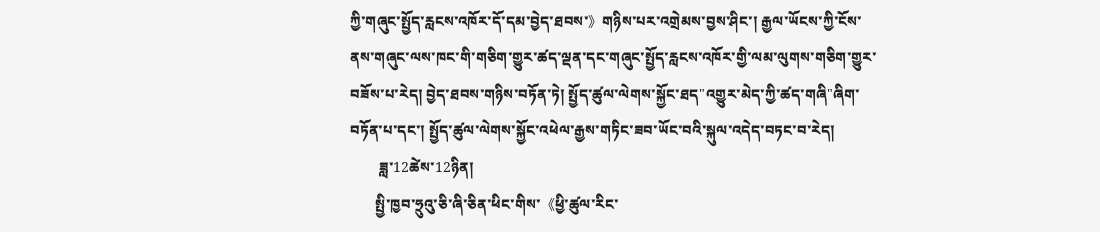ཀྱི་གཞུང་སྤྱོད་རླངས་འཁོར་དོ་དམ་བྱེད་ཐབས་》གཉིས་པར་འགྲེམས་བྱས་ཤིང་། རྒྱལ་ཡོངས་ཀྱི་ངོས་ནས་གཞུང་ལས་ཁང་གི་གཅིག་གྱུར་ཚད་ལྡན་དང་གཞུང་སྤྱོད་རླངས་འཁོར་གྱི་ལམ་ལུགས་གཅིག་གྱུར་བཟོས་པ་རེད། བྱེད་ཐབས་གཉིས་བཏོན་ཏེ། སྤྱོད་ཚུལ་ལེགས་སྐྱོང་ཐད"འགྱུར་མེད་ཀྱི་ཚད་གཞི"ཞིག་བཏོན་པ་དང་། སྤྱོད་ཚུལ་ལེགས་སྐྱོང་འཕེལ་རྒྱས་གཏིང་ཟབ་ཡོང་བའི་སྐུལ་འདེད་བཏང་བ་རེད།
        ཟླ་12ཚེས་12ཉིན།
       སྤྱི་ཁྱབ་ཧྲུའུ་ཅི་ཞི་ཅིན་ཕིང་གིས་《ཕྱི་ཚུལ་རིང་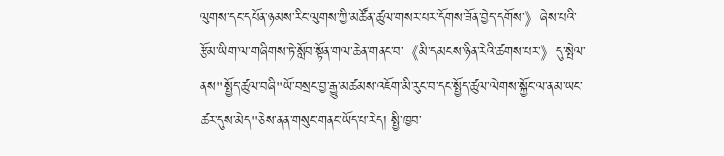ལུགས་དང་དཔོན་ཉམས་རིང་ལུགས་ཀྱི་མཚོན་ཚུལ་གསར་པར་དོགས་ཟོན་བྱེད་དགོས་》ཞེས་པའི་རྩོམ་ཡིག་ལ་གཞིགས་ཏེ་སློབ་སྟོན་གལ་ཆེན་གནང་བ་《མི་དམངས་ཉིན་རེའི་ཚགས་པར་》དུ་སྤེལ་ནས"སྤྱོད་ཚུལ་བཞི"ཡོ་བསྲང་བྱ་རྒྱུ་མཚམས་འཇོག་མི་རུང་བ་དང་སྤྱོད་ཚུལ་ལེགས་སྐྱོང་ལ་ནམ་ཡང་ཚར་དུས་མེད"ཅེས་ནན་གསུང་གནང་ཡོད་པ་རེད། སྤྱི་ཁྱབ་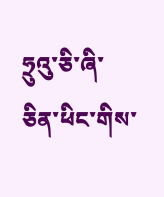ཧྲུའུ་ཅི་ཞི་ཅིན་ཕིང་གིས་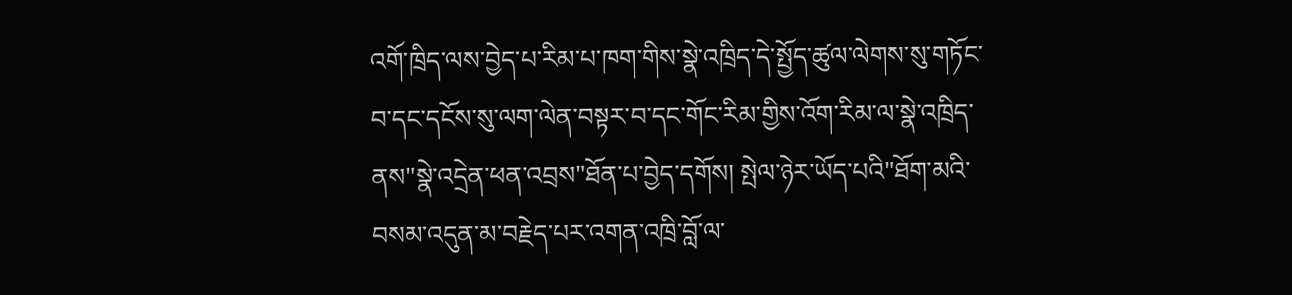འགོ་ཁྲིད་ལས་བྱེད་པ་རིམ་པ་ཁག་གིས་སྣེ་འཁྲིད་དེ་སྤྱོད་ཚུལ་ལེགས་སུ་གཏོང་བ་དང་དངོས་སུ་ལག་ལེན་བསྟར་བ་དང་གོང་རིམ་གྱིས་འོག་རིམ་ལ་སྣེ་འཁྲིད་ནས"སྣེ་འདྲེན་ཕན་འབྲས"ཐོན་པ་བྱེད་དགོས། སྤེལ་ཉེར་ཡོད་པའི"ཐོག་མའི་བསམ་འདུན་མ་བརྗེད་པར་འགན་འཁྲི་བློ་ལ་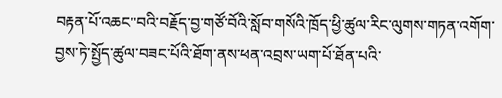བརྟན་པོ་འཆང"བའི་བརྗོད་བྱ་གཙོ་བོའི་སློབ་གསོའི་ཁྲོད་ཕྱི་ཚུལ་རིང་ལུགས་གཏན་འགོག་བྱས་ཏེ་སྤྱོད་ཚུལ་བཟང་པོའི་ཐོག་ནས་ཕན་འབྲས་ཡག་པོ་ཐོན་པའི་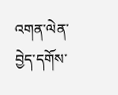འགན་ལེན་བྱེད་དགོས་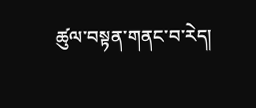ཚུལ་བསྟན་གནང་བ་རེད།